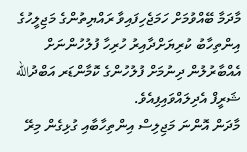މާދަމާ ބޭއްވުމަށް ހަމަޖެހިފައިވާ ރައްޔިތުންގެ މަޖިލީހުގެ އިންތިހާބު ކުރިޔަށްދާއިރު ހުރިހާ ފުލުހުންނަށް އެއްބާރުލުން ދިނުމަށް ފުލުހުންގެ ކޮމާންޑަރ އަބްދުالله ޝަރީފް އެދިލައްވައިފިއެވެ.
މާދަން އޮންނަ މަޖިލިސް އިންތިހާބާއި ގުޅިގެން މިރޭ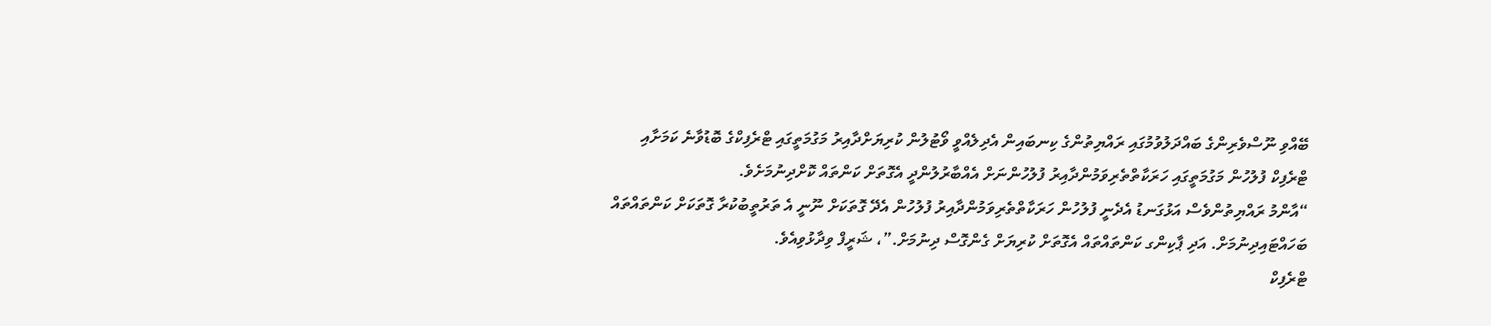ބޭއްވި ނޫސްވެރިންގެ ބައްދަލުވުމުގައި ރައްޔިތުންގެ ކިނބައިން އެދިލެއްވީ ވޯޓުލުން ކުރިޔަށްދާއިރު މަގުމަތީގައި ޓްރެފިކްގެ ބޮޑުވާނެ ކަމަށާއި ޓްރެފިކް ފުލުހުން މަގުމަތީގައި ހަރަކާތްތެރިވަމުންދާއިރު ފުލުހުންނަށް އެއްބާރުލުންދީ އެގޮތަށް ކަންތައް ކޮށްދިނުމަށެވެ.
“އާންމު ރައްޔިތުންވެސް އަޅުގަނޑު އެދެނީ ފުލުހުން ހަރަކާތްތެރިވަމުންދާއިރު ފުލުހުން އެދޭ ގޮތަކަށް ނޫނީ އެ ތަރުތީބުކުރާ ގޮތަކަށް ކަންތައްތައް ބަހައްޓައިދިނުމަށް. އަދި ޕާކިންގ ކަންތައްތައް އެގޮތަށް ކުރިޔަށް ގެންގޮސް ދިނުމަށް.”، ޝަރީފް ވިދާޅުވިއެވެ.
ޓްރެފިކް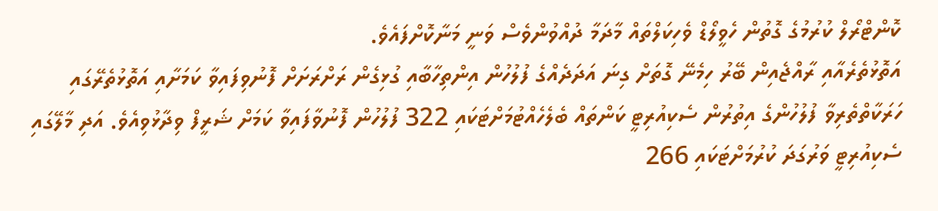ކޮންޓްރޯލް ކުރުމުގެ ގޮތުން ހެވީލޯޑް ވެހިކަލްތައް މާދަމާ ދުއްވުންވެސް ވަނީ މަނާކޮށްފައެވެ.
އަތޮޅުތެރެއާއި ރާއްޖެއިން ބޭރު ހިމެނޭ ގޮތަށް ގިނަ އަދަދެއްގެ ފުލުހުން އިންތިހާބާއި ގުޅިގެން ރަށްރަށަށް ފޮނުވިފައިވާ ކަމަށާއި އަތޮޅުތެރޭގައި ހަރަކާތްތެރިވާ ފުލުހުންގެ އިތުރުން ސެކިއުރިޓީ ކަންތައް ބެލެހެއްޓުމަށްޓަކައި 322 ފުލުހުން ފޮނުވާފައިވާ ކަމަށް ޝަރީފް ވިދާޅުވިއެވެ. އަދި މާލޭގައި ސެކިއުރިޓީ ވަރުގަދަ ކުރުމަށްޓަކައި 266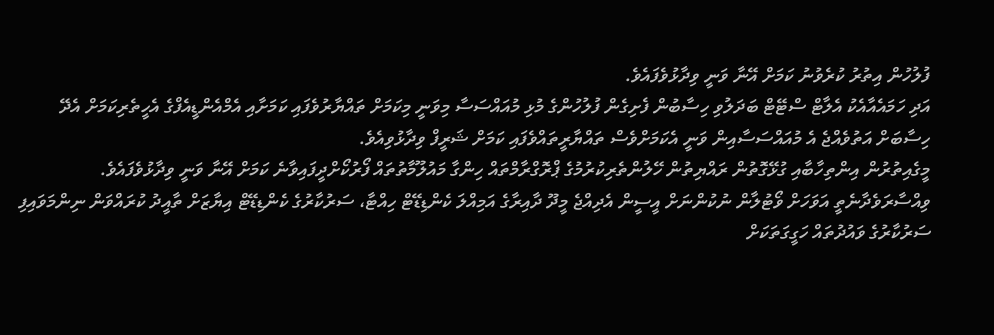ފުލުހުން އިތުރު ކުރެވުނު ކަމަށް އޭނާ ވަނީ ވިދާޅުވެފައެވެ.
އަދި ހަމައެއާއެކު އެލާޓް ސްޓޭޓް ބަދަލުވި ހިސާބުން ފެށިގެން ފުލުހުންގެ މުޅި މުއައްސަސާ މިވަނީ މިކަމަށް ތައްޔާރުވެފައި ކަމަށާއި އެމްއެންޑީއެފްގެ އެހީތެރިކަމަށް އެދޭ ހިސާބަށް އަތުވެއްޖެ އެ މުއައްސަސާއިން ވަނީ އެކަމަށްވެސް ތައްޔާރީތައްވެފައި ކަމަށް ޝަރީފް ވިދާޅުވިއެވެ.
މީގެއިތުރުން އިންތިހާބާއި ގުޅޭގޮތުން ރައްޔިތުން ހޭލުންތެރިކުރުމުގެ ޕްރޮގްރާމްތައް ހިންގާ މައުލޫމާތުތައް ފޯރުކޯށްދީފައިވާނެ ކަމަށް އޭނާ ވަނީ ވިދާޅުވެފައެވެ.
ވިއްސާރަވެދާނެތީ އަވަހަށް ވޯޓުލާން ނުކުންނަށް އީސީން އެދިއްޖެ މީދޫ ދާއިރާގެ އަމިއްލަ ކެންޑިޑޭޓް ހިއްޓާ، ސަރުކާރުގެ ކެންޑިޑޭޓް އިޔާޒަށް ތާއީދު ކުރައްވަން ނިންމަވައިފި ސަރުކާރުގެ ވައުދުތައް ހަގީގަތަކަށް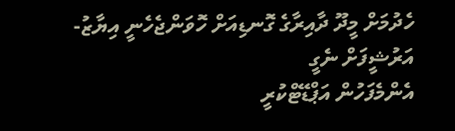ހެދުމަށް މީދޫ ދާއިރާގެ ގޮނޑިއަށް ހޮވަންޖެހެނީ އިޔާޒު-
އަރުޝީފަށް ނެގީ
އެންމެފަހުން އަޕްޑޭޓްކުރީ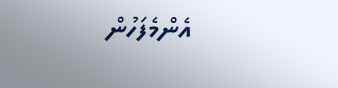އެންމެފަހުން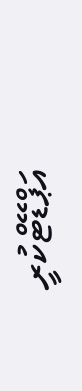އަޕްޑޭޓްކުރީ